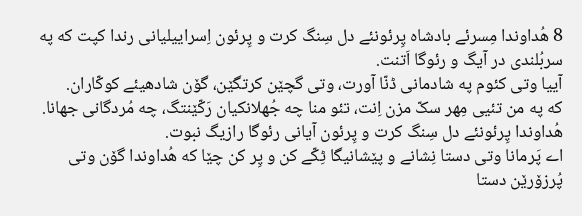8 هُداوندا مِسرئے بادشاه پِرئونئے دل سِنگ کرت و پِرئون اِسراییلیانی رندا کپت که په سربُلندی در آیگ و رئوگا اَتنت.
آییا وتی کئوم په شادمانی ڈنّا آورت، وتی گچێن کرتگێن، گۆن شادهیئے کوکّاران.
که په من تئیی مِهر سکّ مزن اِنت، تئو منا چه جُهلانکیان رَکّێنتگ، چه مُردگانی جهانا.
هُداوندا پِرئونئے دل سِنگ کرت و پِرئون آیانی رئوگا رازیگ نبوت.
اے پَرمانا وتی دستا نِشانے و پێشانیگا ٹِکّے کن و پِر کن چێا که هُداوندا گۆن وتی پُرزۆرێن دستا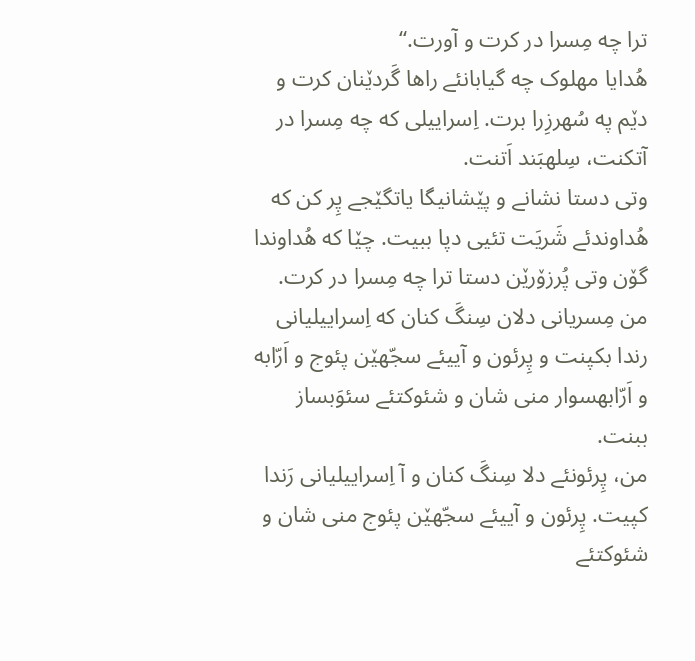ترا چه مِسرا در کرت و آورت.“
هُدایا مهلوک چه گیابانئے راها گَردێنان کرت و دێم په سُهرزِرا برت. اِسراییلی که چه مِسرا در آتکنت، سِلهبَند اَتنت.
وتی دستا نشانے و پێشانیگا یاتگێجے پِر کن که هُداوندئے شَریَت تئیی دپا ببیت. چێا که هُداوندا گۆن وتی پُرزۆرێن دستا ترا چه مِسرا در کرت.
من مِسریانی دلان سِنگَ کنان که اِسراییلیانی رندا بکپنت و پِرئون و آییئے سجّهێن پئوج و اَرّابه و اَرّابهسوار منی شان و شئوکتئے سئوَبساز ببنت.
من، پِرئونئے دلا سِنگَ کنان و آ اِسراییلیانی رَندا کپیت. پِرئون و آییئے سجّهێن پئوج منی شان و شئوکتئے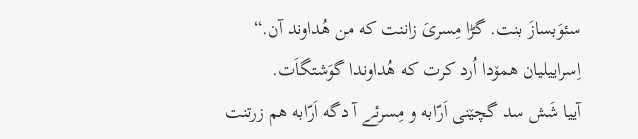سئوَبسازَ بنت. گڑا مِسریَ زاننت که من هُداوند آن.“ اِسراییلیان همۆدا اُرد کرت که هُداوندا گوَشتگاَت.
آییا شَش سد گچێنی اَرّابه و مِسرئے آ دگه اَرّابه هم زرتنت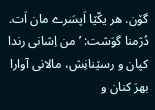گۆن. هر یکّێا اَپسَرے مان اَت.
دُژمنا گوَشت: ’من اِشانی رندا کپان و رسێنانِش، مالانی آوارا بهرَ کنان و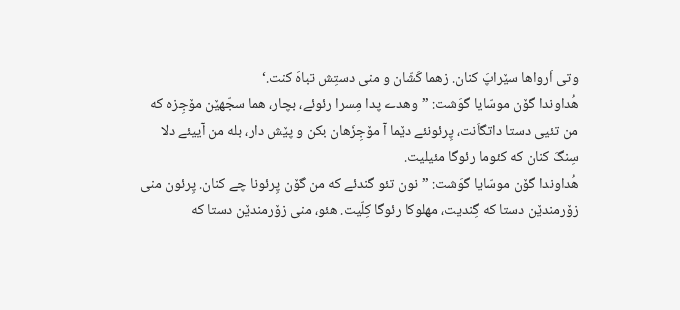وتی اَرواها سێراپَ کنان. زهما کَشّان و منی دستِش تباهَ کنت.‘
هُداوندا گۆن موسّایا گوَشت: ”وهدے پدا مِسرا رئوئے، بچار، هما سجّهێن مۆجِزه که من تئیی دستا داتگاَنت، پِرئونئے دێما آ مۆجِزَهان بکن و پێش دار، بله من آییئے دلا سِنگَ کنان که کئوما رئوگا مئیلیت.
هُداوندا گۆن موسّایا گوَشت: ”نون تئو گندئے که من گۆن پِرئونا چے کنان. پِرئون منی زۆرمندێن دستا که گِندیت، مهلوکا رئوگا کِلّیت. هئو، منی زۆرمندێن دستا که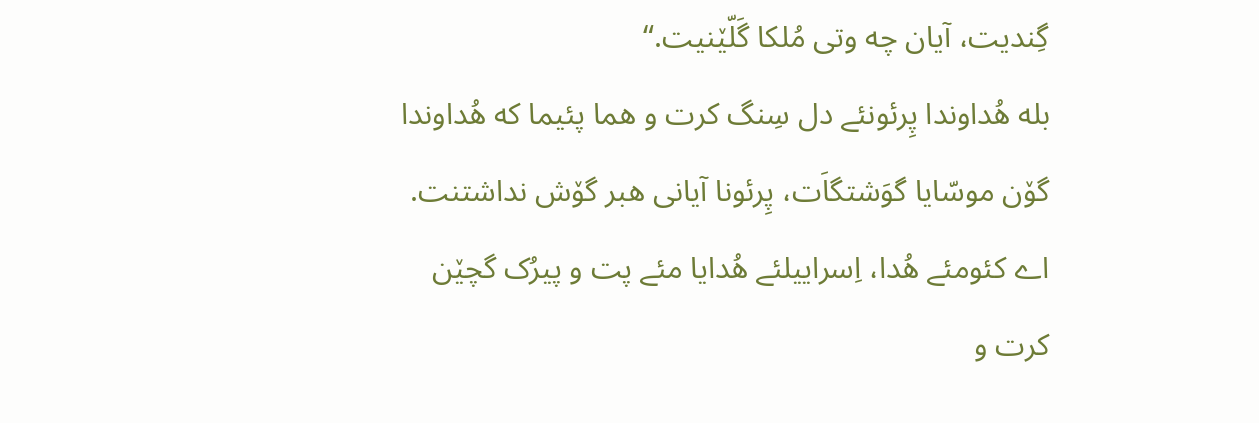گِندیت، آیان چه وتی مُلکا گَلّێنیت.“
بله هُداوندا پِرئونئے دل سِنگ کرت و هما پئیما که هُداوندا گۆن موسّایا گوَشتگاَت، پِرئونا آیانی هبر گۆش نداشتنت.
اے کئومئے هُدا، اِسراییلئے هُدایا مئے پت و پیرُک گچێن کرت و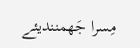مِسرا جَهمنندیئے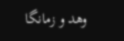وهد و زمانگا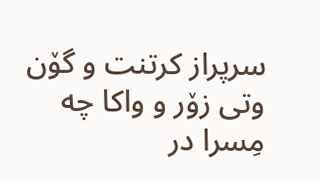سرپراز کرتنت و گۆن وتی زۆر و واکا چه مِسرا در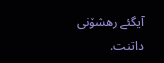آیگئے رهشۆنی داتنت.